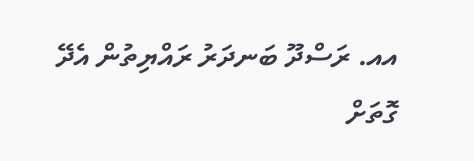އއ. ރަސްދޫ ބަނދަރު ރައްޔިތުން އެދޭ ގޮތަށް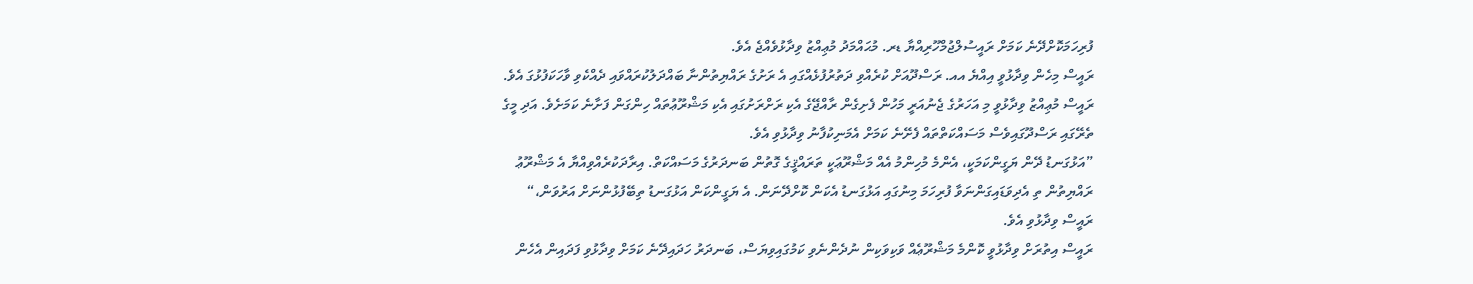ފުރިހަމަކޮށްދޭނެ ކަމަށް ރައީސުލްޖުމްހޫރިއްޔާ ޑރ. މުޙައްމަދު މުޢިއްޒު ވިދާޅުވެއްޖެ އެވެ.
ރައީސް މިހެން ވިދާޅުވީ އިއްޔެ އއ. ރަސްދޫއަށް ކުރެއްވި ދަތުރުފުޅެއްގައި އެ ރަށުގެ ރައްޔިތުންނާ ބައްދަލުކުރައްވައި ދެއްކެވި ވާހަކަފުޅުގަ އެވެ.
ރައީސް މުޢިއްޒު ވިދާޅުވީ މި އަހަރުގެ ޖެނުއަރީ މަހުން ފެށިގެން ރާއްޖޭގެ އެކި ރަށްރަށުގައި އެކި މަޝްރޫޢުތައް ހިންގަން ފަށާނެ ކަމަށެވެ. އަދި މީގެ ތެރޭގައި ރަސްދޫގައިވެސް މަސައްކަތްތައް ފެށޭނެ ކަމަށް އެމަނިކުފާނު ވިދާޅުވި އެވެ.
”އަޅުގަނޑު ދޭން ޔަގީންކަމަކީ، އެންމެ މުހިންމު އެއް މަޝްރޫޢަކީ ތަރައްޤީގެ ގޮތުން ބަނދަރުގެ މަސައްކަތް. އިރާދަކުރެއްވިއްޔާ އެ މަޝްރޫޢު ރައްޔިތުން ތި އެދިވަޑައިގަންނަވާ ފުރިހަމަ މިނުގައި އަޅުގަނޑު އެކަން ކޮށްދޭނަން. އެ ޔަގީންކަން އަޅުގަނޑު ތިބޭފުޅުންނަށް އަރުވަން،“ ރައީސް ވިދާޅުވި އެވެ.
ރައީސް އިތުރަށް ވިދާޅުވީ ކޮންމެ މަޝްރޫޢެއް ވަކިވަކިން ނުދެންނެވި ކަމުގައިވިޔަސް، ބަނދަރު ހަދައިދޭނެ ކަމަށް ވިދާޅުވި ފަދައިން އެހެން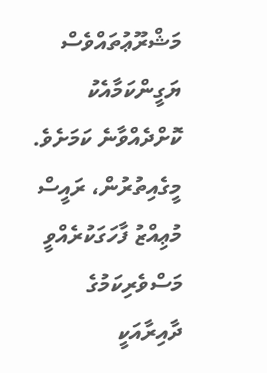މަޝްރޫޢުތައްވެސް ޔަގީންކަމާއެކު ކޮށްދެއްވާނެ ކަމަށެވެ.
މީގެއިތުރުން، ރައީސް މުޢިއްޒު ފާހަގަކުރެއްވީ މަސްވެރިކަމުގެ ދާއިރާއަކީ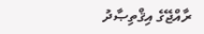ރާއްޖޭގެ އިޤްތިޞާދު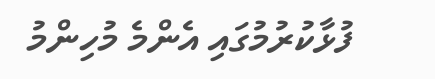ފުޅާކުރުމުގައި އެންމެ މުހިންމު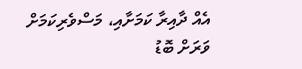އެއް ދާއިރާ ކަމަށާއި، މަސްވެރިކަމަށް ވަރަށް ބޮޑު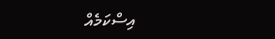އިސްކަމެއް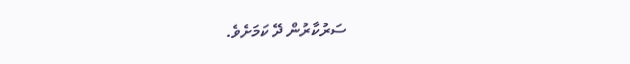ސަރުކާރުން ދޭ ކަމަށެވެ.